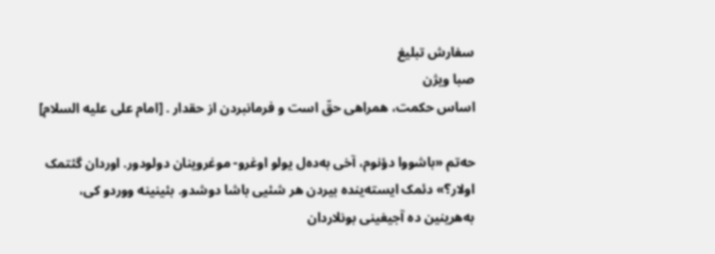سفارش تبلیغ
صبا ویژن
اساس حکمت، همراهی حقّ است و فرمانبردن از حقدار . [امام علی علیه السلام]

حه‌تم‌ «باشووا دؤنوم‌، آخی‌ به‌ده‌ل‌ یولو اوغرو- موغروینان‌ دولودور. اوردان‌ گئتمک‌ اولار؟» دئمک‌ ایسته‌ینده ‌بیردن‌ هر شئیی‌ باشا دوشدو. بئینینه‌ ووردو کی‌، به‌هرینین‌ ده‌ آجیغینی‌ بونلاردان‌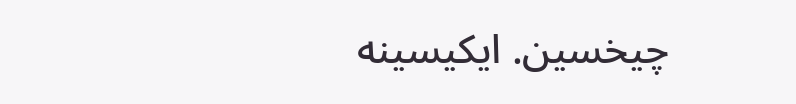چیخسین‌. ایکیسینه‌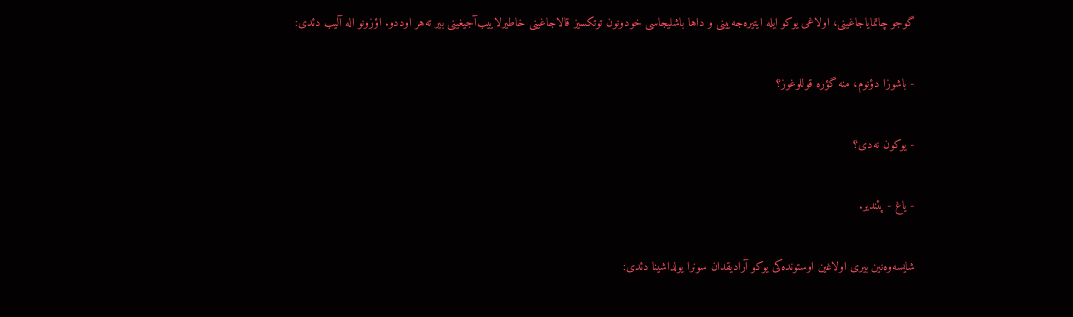گوجو چاتمایاجاغینی‌، اولاغی‌ یوکو ایله‌ ایتیره‌جه‌یینی‌ و داها باشلیجاسی‌ خودونون‌ توتکسیز قالاجاغینی‌ خاطیرلاییب‌آجیغینی‌ بیر ته‌هر اوددو. اؤزونو اله‌ آلیب‌ دئدی‌:

- باشوزا دؤنوم‌، منه‌ گؤره‌ قوللوغوز؟

- یوکون‌ نه‌دی‌؟

- یاغ‌ - پئندیر.

شایسه‌وه‌نین‌ بیری‌ اولاغین‌ اوستونده‌کی‌ یوکو آرادیقدان‌ سونرا یولداشینا دئدی‌: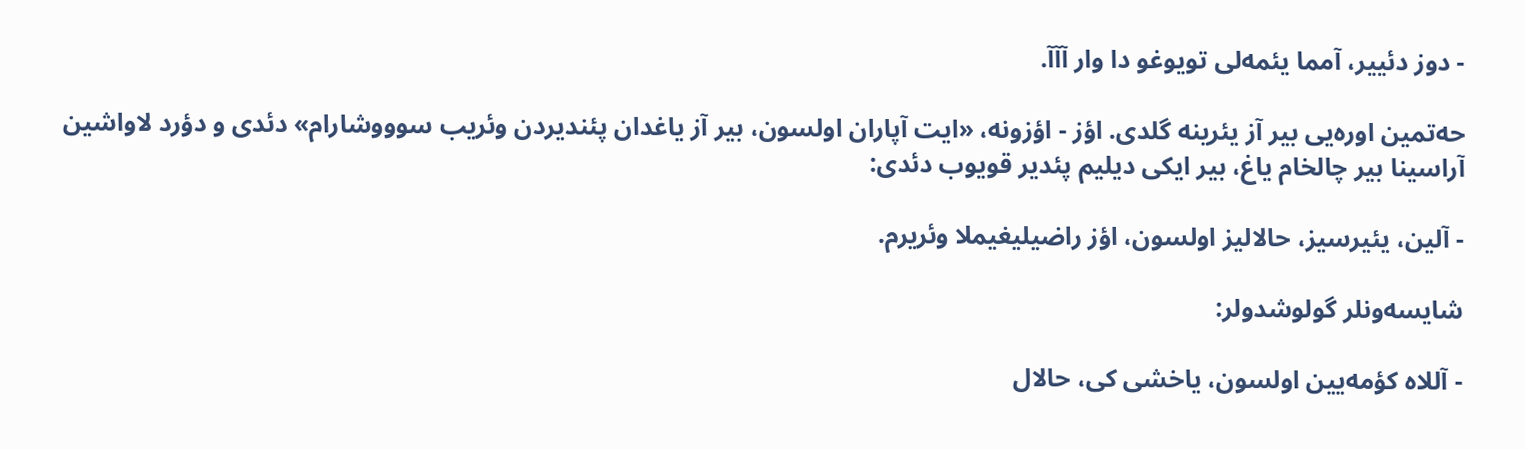- دوز دئییر، آمما یئمه‌لی‌ تویوغو دا وار آآآ.

حه‌تمین‌ اوره‌یی‌ بیر آز یئرینه‌ گلدی‌. اؤز - اؤزونه‌، «ایت‌ آپاران‌ اولسون‌، بیر آز یاغدان‌ پئندیردن‌ وئریب‌ سوووشارام‌» دئدی‌ و دؤرد لاواشین‌ آراسینا بیر چالخام‌ یاغ‌، بیر ایکی‌ دیلیم‌ پئدیر قویوب‌ دئدی:

- آلین‌، یئیرسیز، حالالیز اولسون‌، اؤز راضیلیغیملا وئریرم‌.

شایسه‌ونلر گولوشدولر:

- آللاه‌ کؤمه‌یین‌ اولسون‌، یاخشی‌ کی‌، حالال‌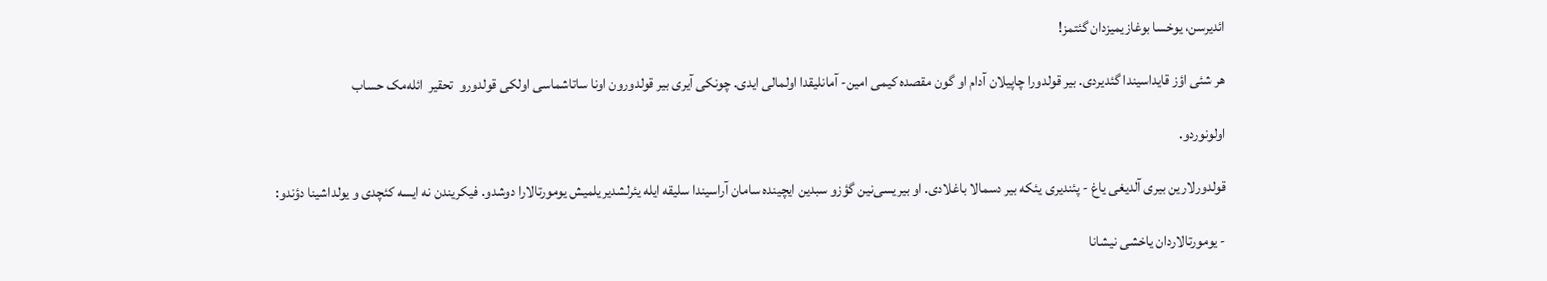ائدیرسن‌، یوخسا بوغازیمیزدان‌ گئتمز!

هر شئی‌ اؤز قایداسیندا گئدیردی‌. بیر قولدورا چاپیلان‌ آدام‌ او گون‌ مقصده‌ کیمی‌ امین‌- آمانلیقدا اولمالی‌ ایدی‌. چونکی‌ آیری‌ بیر قولدورون‌ اونا ساتاشماسی‌ اولکی‌ قولدورو  تحقیر  ائله‌مک‌ حساب‌

اولونوردو.

قولدورلارین‌ بیری‌ آلدیغی‌ یاغ‌ - پئندیری‌ یئکه‌ بیر دسمالا باغلادی‌. او بیریسی‌نین‌ گؤزو سبدین‌ ایچینده‌ سامان‌ آراسیندا سلیقه‌ ایله‌ یئرلشدیریلمیش‌ یومورتالارا دوشدو. فیکریندن‌ نه‌ ایسه‌ کئچدی‌ و یولداشینا دؤندو:

- یومورتالاردان‌ یاخشی‌ نیشانا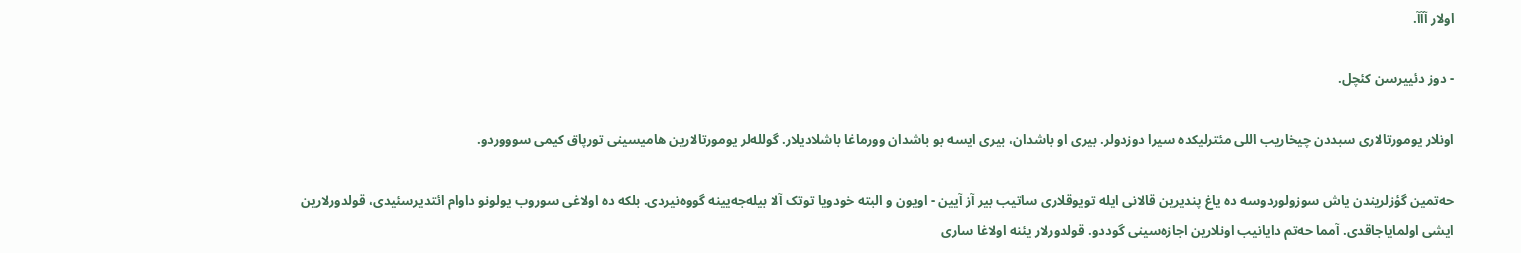اولار آآآ.

- دوز دئییرسن‌ کئچل‌.

اونلار یومورتالاری‌ سبددن‌ چیخاریب‌ اللی‌ مئترلیکده‌ سیرا دوزدولر. بیری‌ او باشدان‌، بیری‌ ایسه‌ بو باشدان ‌وورماغا باشلادیلار. گولله‌لر یومورتالارین‌ هامیسینی‌ تورپاق‌ کیمی‌ سوووردو.

حه‌تمین‌ گؤزلریندن‌ یاش‌ سوزولوردوسه‌ ده‌ یاغ‌ پندیرین‌ قالانی‌ ایله‌ تویوقلاری‌ ساتیب‌ بیر آز آیین‌ - اویون‌ و البته‌ خودویا توتک‌ آلا بیله‌جه‌یینه‌ گووه‌نیردی‌. بلکه‌ ده‌ اولاغی‌ سوروب‌ یولونو داوام‌ ائتدیرسئیدی‌، قولدورلارین‌ ایشی ‌اولمایاجاقدی‌. آمما حه‌تم‌ دایانیب‌ اونلارین‌ اجازه‌سینی‌ گوددو. قولدورلار یئنه‌ اولاغا ساری‌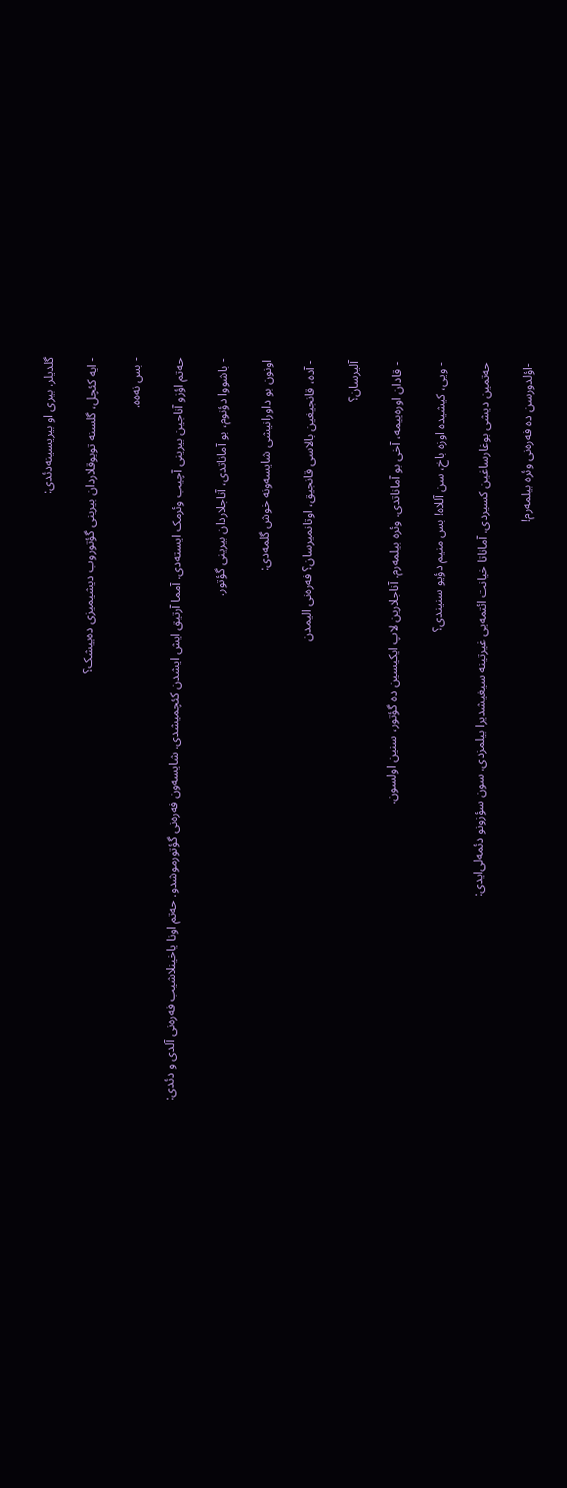گلدیلر. بیری‌ او بیریسینه‌دئدی‌:

- ایه‌ کئچل‌، گلسنه‌ تویوقلاردان‌ بیرینی‌ گؤتوروب‌ دیشیمیزی‌ ده‌ییشک‌؟

- بس‌ نه‌ه‌ه‌.

حه‌تم‌ اؤزو آناجین‌ بیرینی‌ آچیب‌ وئرمک‌ ایسته‌دی‌. آمما آرتیق‌ ایش‌ ایشدن‌ کئچمیشدی‌. شایسه‌ون‌ فه‌ره‌نی‌ گؤتورموشدو. حه‌تم‌ اونا یاخینلاشیب‌ فه‌ره‌نی‌ آلدی‌ و دئدی‌:

- باشووا دؤنوم‌، بو آماناتدی‌، آناجلاردان‌ بیرینی‌ گؤتور.

اونون‌ بو داورانیشی‌ شایسه‌ونه‌ خوش‌ گلمه‌دی‌:

- آده‌، قانجیغین‌ بالاسی‌ قانجیق‌، اوتانمیرسان‌؟ فه‌ره‌نی‌ الیمدن‌

آلیرسان‌؟

- قادان‌ اوره‌ییمه‌، آخی‌ بو آماناتدی‌. وئره‌ بیلمه‌رم‌. آناجلارین‌ لاپ‌ ایکیسین‌ ده‌ گؤتور، سنین‌ اولسون‌.

- ویی‌، کیشیده‌ اوزه‌ باخ‌، سن‌ آللاه‌! بس‌ منیم‌ دؤیو سنیندی‌؟

حه‌تمین‌ دیشی‌ بوغارساغین‌ کسیردی‌. آماناتا خیانت‌ ائتمه‌یی‌ غیرتینه‌ سیغیشدیرا بیلمزدی‌. سون‌ سؤزونو دئمه‌لی‌ایدی‌:

-اؤلدورسن‌ ده‌ فه‌ره‌نی‌ وئره‌ بیلمه‌رم‌!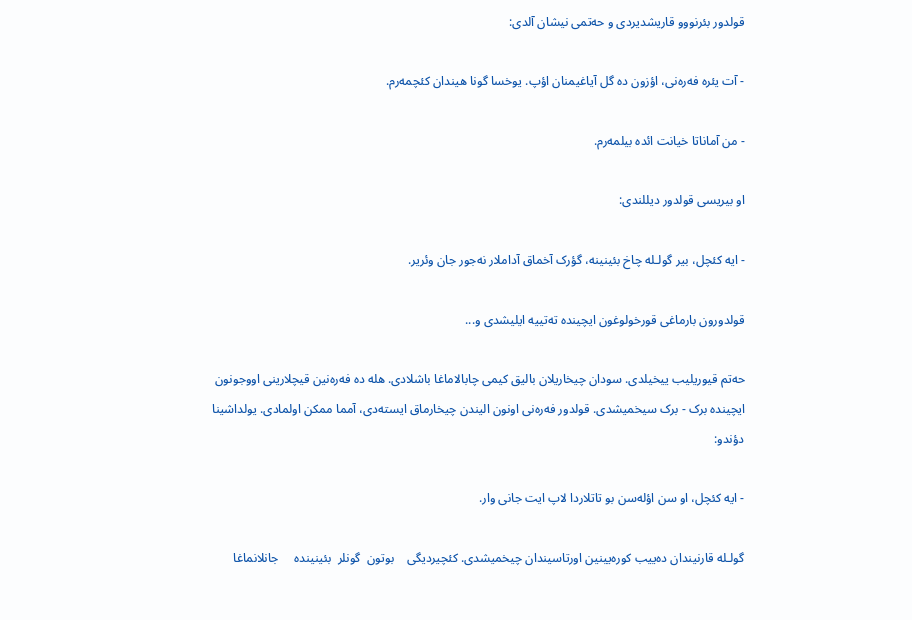قولدور بئرنووو قاریشدیردی‌ و حه‌تمی‌ نیشان‌ آلدی‌:

- آت‌ یئره‌ فه‌ره‌نی‌، اؤزون‌ ده‌ گل‌ آیاغیمنان‌ اؤپ‌. یوخسا گونا هیندان‌ کئچمه‌رم‌.

- من‌ آماناتا خیانت‌ ائده‌ بیلمه‌رم‌.

او بیریسی‌ قولدور دیللندی‌:

- ایه‌ کئچل‌، بیر گولـله چاخ‌ بئینینه‌، گؤرک‌ آخماق‌ آداملار نه‌جور جان‌ وئریر.

قولدورون‌ بارماغی‌ قورخولوغون‌ ایچینده‌ ته‌تییه‌ ایلیشدی‌ و...

حه‌تم‌ قیوریلیب‌ ییخیلدی‌. سودان‌ چیخاریلان‌ بالیق‌ کیمی‌ چابالاماغا باشلادی‌. هله‌ ده‌ فه‌ره‌نین‌ قیچلارینی ‌اووجونون‌ ایچینده‌ برک‌ - برک‌ سیخمیشدی‌. قولدور فه‌ره‌نی‌ اونون‌ الیندن‌ چیخارماق‌ ایسته‌دی‌، آمما ممکن‌ اولمادی‌. یولداشینا دؤندو:

- ایه‌ کئچل‌، او سن‌ اؤله‌سن‌ بو تاتلاردا لاپ‌ ایت‌ جانی‌ وار.

گولـله‌ قارنیندان‌ ده‌ییب‌ کوره‌یینین‌ اورتاسیندان‌ چیخمیشدی‌. کئچیردیگی‌    بوتون‌  گونلر  بئینینده‌     جانلانماغا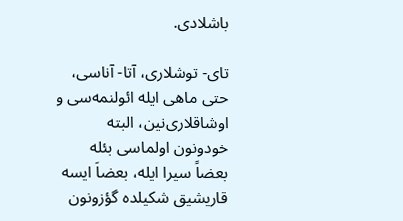باشلادی‌.

تای‌- توشلاری‌، آتا- آناسی‌، حتی‌ ماهی‌ ایله‌ ائولنمه‌سی‌ و اوشاقلاری‌نین‌، البته‌ خودونون‌ اولماسی‌ بئله‌ بعضاً سیرا ایله‌، بعضاَ ایسه‌ قاریشیق‌ شکیلده‌ گؤزونون‌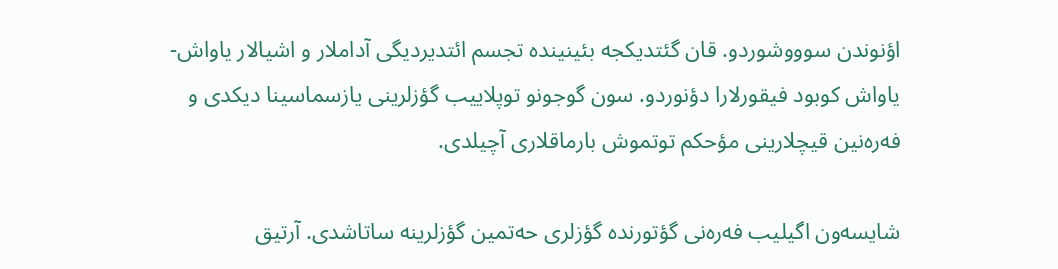اؤنوندن‌ سوووشوردو. قان‌ گئتدیکجه‌ بئینینده‌ تجسم ‌ائتدیردیگی‌ آداملار و اشیالار یاواش‌- یاواش‌ کوبود فیقورلارا دؤنوردو. سون‌ گوجونو توپلاییب‌ گؤزلرینی‌ یازسماسینا دیکدی‌ و فه‌ره‌نین‌ قیچلارینی‌ مؤحکم‌ توتموش‌ بارماقلاری‌ آچیلدی‌.

شایسه‌ون‌ اگیلیب‌ فه‌ره‌نی‌ گؤتورنده‌ گؤزلری‌ حه‌تمین‌ گؤزلرینه‌ ساتاشدی‌. آرتیق‌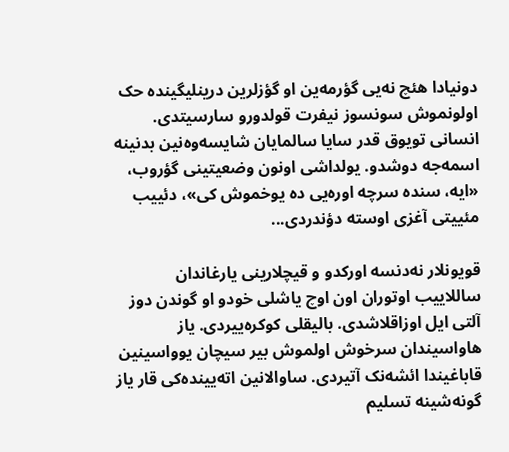دونیادا هئچ‌ نه‌یی‌ گؤرمه‌ین‌ او گؤزلرین‌ درینلیگینده‌ حک‌ اولونموش‌ سونسوز نیفرت‌ قولدورو سارسیتدی‌. انسانی‌ تویوق‌ قدر سایا سالمایان‌ شایسه‌وه‌نین‌ بدنینه‌ اسمه‌جه‌ دوشدو. یولداشی‌ اونون‌ وضعیتینی‌ گؤروب‌، «ایه‌، سنده‌ سرچه‌ اوره‌یی‌ ده‌ یوخموش‌ کی‌»، دئییب‌ مئییتی‌ آغزی‌ اوسته‌ دؤندردی‌...

قویونلار نه‌دنسه‌ اورکدو و قیچلارینی‌ یارغاندان‌ ساللاییب‌ اوتوران‌ اون‌ اوچ‌ یاشلی‌ خودو او گوندن‌ دوز آلتی‌ ایل ‌اوزاقلاشدی‌. بالیقلی‌ کوکره‌ییردی‌. یاز هاواسیندان‌ سرخوش‌ اولموش‌ بیر سیچان‌ یوواسینین‌ قاباغیندا ائشه‌نک ‌آتیردی‌. ساوالانین‌ اته‌یینده‌کی‌ قار یاز گونه‌شینه‌ تسلیم‌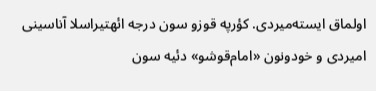اولماق‌ ایسته‌میردی‌. کؤرپه‌ قوزو سون‌ درجه‌ ائهتیراسلا آناسینی‌ امیردی‌ و خودونون‌ «امام‌قوشو» دئیه‌ سون‌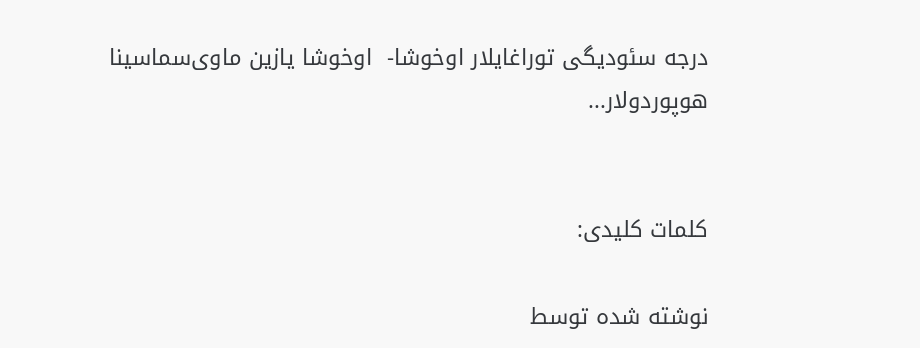درجه‌ سئودیگی‌ توراغایلار اوخوشا-  اوخوشا یازین‌ ماوی‌سماسینا هوپوردولار...


کلمات کلیدی:

نوشته شده توسط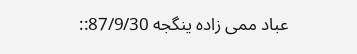عباد ممی زاده ینگجه 87/9/30::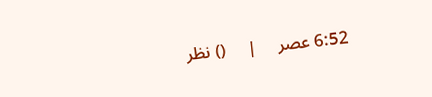6:52 عصر     |     () نظر